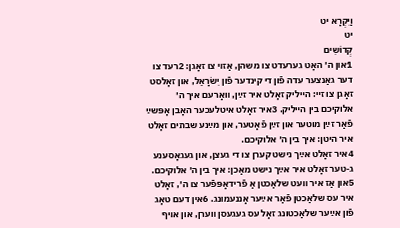וַיִּקְרָא יט
יט
קְדוֹשִים
1און ה׳ האָט גערעדט צו משהן, אַזױ צו זאָגן: 2רעד צו דער גאַנצער עדה פֿון די קינדער פֿון יִשׂרָאֵל, און זאָלסט זאָגן צו זײ: הײליק זאָלט איר זײַן, װאָרעם איך ה׳ אלוקיכם בין הײליק. 3איר זאָלט איטלעכער האָבן אָפּשײַ פֿאַר זײַן מוטער און זײַן פֿאָטער, און מײַנע שבתים זאָלט איר היטן: איך בין ה׳ אלוקיכם.
4איר זאָלט אײַך נישט קערן צו די געצן, און געגאָסענע ג‑טער זאָלט איר אײַך נישט מאַכן: איך בין ה׳ אלוקיכם.
5און אַז איר װעט שלאַכטן אַ פֿרידאָפּפֿער צו ה׳, זאָלט איר עס שלאַכטן פֿאַר אײַער אָננעמונג. 6אין דעם טאָג פֿון אײַער שלאַכטונג זאָל עס געגעסן װערן, און אױף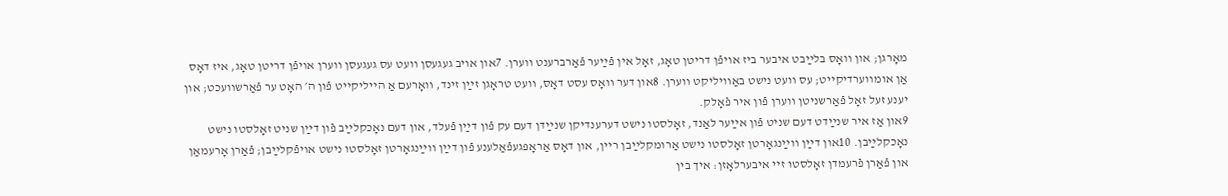מאָרגן; און װאָס בלײַבט איבער ביז אױפֿן דריטן טאָג, זאָל אין פֿײַער פֿאַרברענט װערן. 7און אױב געגעסן װעט עס געגעסן װערן אױפֿן דריטן טאָג, איז דאָס אַן אומװערדיקײט; עס װעט נישט באַװיליקט װערן. 8און דער װאָס עסט דאָס, װעט טראָגן זײַן זינד, װאָרעם אַ הײליקײט פֿון ה׳ האָט ער פֿאַרשװעכט; און יענע זעל זאָל פֿאַרשניטן װערן פֿון איר פֿאָלק.
9און אַז איר שנײַדט דעם שניט פֿון אײַער לאַנד, זאָלסטו נישט דערענדיקן שנײַדן דעם עק פֿון דײַן פֿעלד, און דעם נאָכקלײַב פֿון דײַן שניט זאָלסטו נישט נאָכקלײַבן. 10און דײַן װײַנגאָרטן זאָלסטו נישט אַרומקלײַבן רײן, און דאָס אַראָפּגעפֿאַלענע פֿון דײַן װײַנגאָרטן זאָלסטו נישט אױפֿקלײַבן; פֿאַרן אָרעמאַן און פֿאַרן פֿרעמדן זאָלסטו זײ איבערלאָזן: איך בין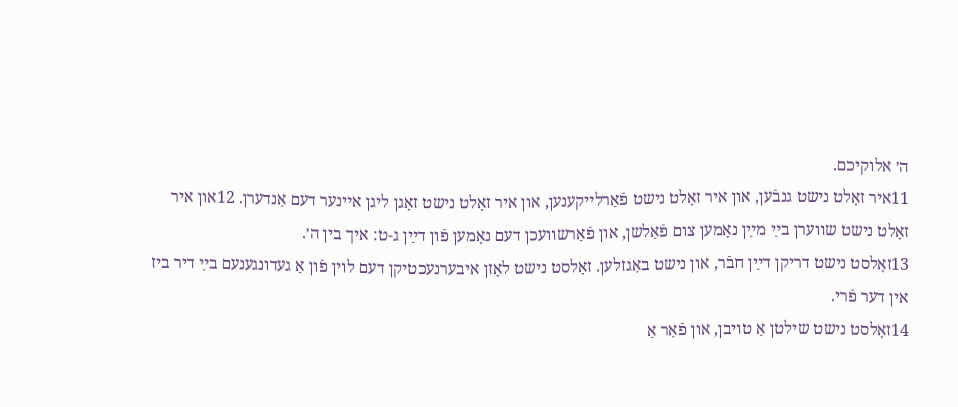ה׳ אלוקיכם.
11איר זאָלט נישט גנבֿען, און איר זאָלט נישט פֿאַרלײקענען, און איר זאָלט נישט זאָגן ליגן אײנער דעם אַנדערן. 12און איר זאָלט נישט שװערן בײַ מײַן נאָמען צום פֿאַלשן, און פֿאַרשװעכן דעם נאָמען פֿון דײַן ג-ט: איך בין ה׳.
13זאָלסט נישט דריקן דײַן חבֿר, און נישט באַגזלען. זאָלסט נישט לאָזן איבערנעכטיקן דעם לױן פֿון אַ געדונגענעם בײַ דיר ביז אין דער פֿרי.
14זאָלסט נישט שילטן אַ טױבן, און פֿאַר אַ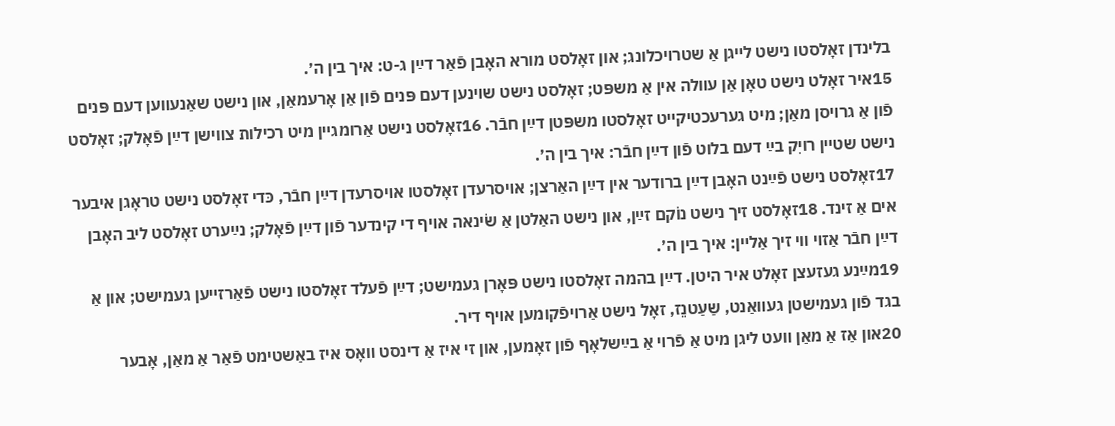בלינדן זאָלסטו נישט לײגן אַ שטרױכלונג; און זאָלסט מורא האָבן פֿאַר דײַן ג-ט: איך בין ה׳.
15איר זאָלט נישט טאָן אַן עװלה אין אַ משפּט; זאָלסט נישט שױנען דעם פּנים פֿון אַן אָרעמאַן, און נישט שאַנעװען דעם פּנים פֿון אַ גרױסן מאַן; מיט גערעכטיקײט זאָלסטו משפּטן דײַן חבֿר. 16זאָלסט נישט אַרומגײן מיט רכילות צװישן דײַן פֿאָלק; זאָלסט נישט שטײן רויִק בײַ דעם בלוט פֿון דײַן חבֿר: איך בין ה׳.
17זאָלסט נישט פֿײַנט האָבן דײַן ברודער אין דײַן האַרצן; אױסרעדן זאָלסטו אױסרעדן דײַן חבֿר, כּדי זאָלסט נישט טראָגן איבער אים אַ זינד. 18זאָלסט זיך נישט נוֹקם זײַן, און נישט האַלטן אַ שׂינאה אױף די קינדער פֿון דײַן פֿאָלק; נײַערט זאָלסט ליב האָבן דײַן חבֿר אַזױ װי זיך אַלײן: איך בין ה׳.
19מײַנע געזעצן זאָלט איר היטן. דײַן בהמה זאָלסטו נישט פּאָרן געמישט; דײַן פֿעלד זאָלסטו נישט פֿאַרזײען געמישט; און אַ בגד פֿון געמישטן געװאַנט, שַעַטנֵז, זאָל נישט אַרױפֿקומען אױף דיר.
20און אַז אַ מאַן װעט ליגן מיט אַ פֿרױ אַ בײַשלאָף פֿון זאָמען, און זי איז אַ דינסט װאָס איז באַשטימט פֿאַר אַ מאַן, אָבער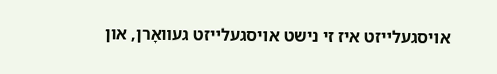אױסגעלײזט איז זי נישט אױסגעלײזט געװאָרן, און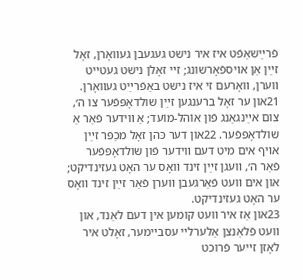פֿרײַשאַפֿט איז איר נישט געגעבן געװאָרן, זאָל זײַן אַן אױספֿאָרשונג; זײ זאָלן נישט געטײט װערן, װאָרעם זי איז נישט באַפֿרײַט געװאָרן. 21און ער זאָל ברענגען זײַן שולדאָפּפֿער צו ה׳, צום אײַנגאַנג פֿון אוֹהל-מוֹעד; אַ װידער פֿאַר אַ שולדאָפּפֿער. 22און דער כּהן זאָל מכַפּר זײַן אױף אים מיט דעם װידער פֿון שולדאָפּפֿער פֿאַר ה׳, װעגן זײַן זינד װאָס ער האָט געזינדיקט; און אים װעט פֿאַרגעבן װערן פֿאַר זײַן זינד װאָס ער האָט געזינדיקט.
23און אַז איר װעט קומען אין דעם לאַנד, און װעט פֿלאַנצן אַלערלײ עסבײמער, זאָלט איר לאָזן זײער פֿרוכט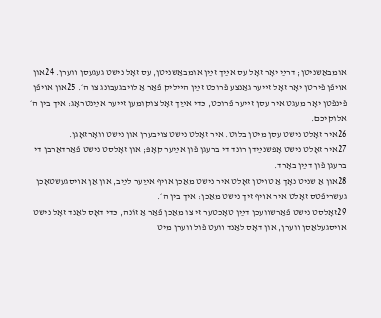אומבאַשניטן; דרײַ יאָר זאָל עס אײַך זײַן אומבאַשניטן, עס זאָל נישט געגעסן װערן. 24און אױפֿן פֿירטן יאָר זאָל זײער גאַנצע פֿרוכט זײַן הײליק פֿאַר אַ לױבגעבונג צו ה׳. 25און אױפֿן פֿינפֿטן יאָר מעגט איר עסן זײער פֿרוכט, כּדי אײַך זאָל צוקומען זײער אײַנטראָג: איך בין ה׳ אלוקיכם.
26איר זאָלט נישט עסן מיטן בלוט. איר זאָלט נישט צױבערן און נישט װאָרזאָגן.
27איר זאָלט נישט אָפּשנײַדן רונד די ברעגן פֿון אײַער קאָפּ; און זאָלסט נישט פֿאַרדאַרבן די ברעגן פֿון דײַן באָרד.
28און אַ שניט נאָך אַ טױטן זאָלט איר נישט מאַכן אױף אײַער לײַב, און אַן אױסגעשטאָכן געשריפֿטס זאָלט איר אױף זיך נישט מאַכן: איך בין ה׳.
29זאָלסט נישט פֿאַרשװעכן דײַן טאָכטער זי צו מאַכן פֿאַר אַ זוֹנה, כּדי דאָס לאַנד זאָל נישט אױסגעלאַסן װערן, און דאָס לאַנד װעט פֿול װערן מיט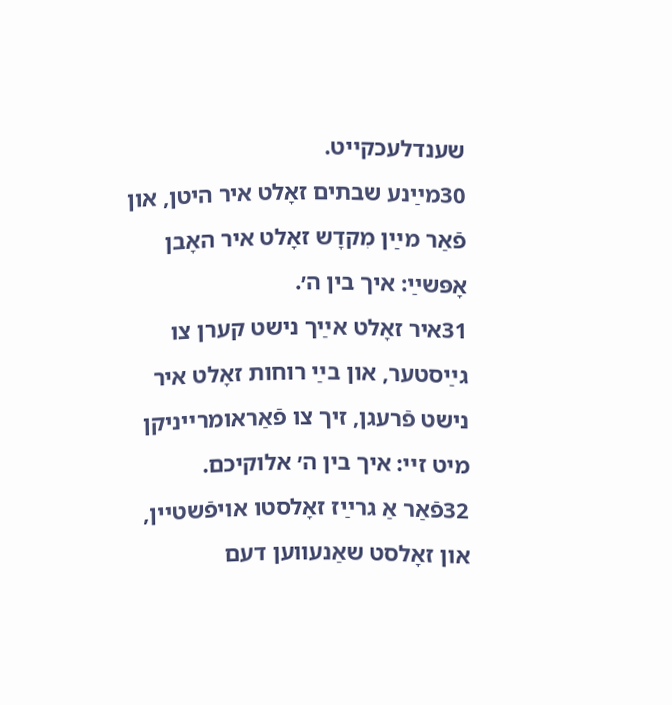שענדלעכקײט.
30מײַנע שבתים זאָלט איר היטן, און פֿאַר מײַן מִקדָש זאָלט איר האָבן אָפּשײַ: איך בין ה׳.
31איר זאָלט אײַך נישט קערן צו גײַסטער, און בײַ רוחות זאָלט איר נישט פֿרעגן, זיך צו פֿאַראומרײניקן מיט זײ: איך בין ה׳ אלוקיכם.
32פֿאַר אַ גרײַז זאָלסטו אױפֿשטײן, און זאָלסט שאַנעװען דעם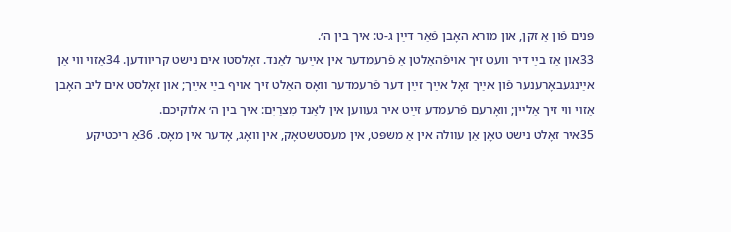פּנים פֿון אַ זקן, און מורא האָבן פֿאַר דײַן ג-ט: איך בין ה׳.
33און אַז בײַ דיר װעט זיך אױפֿהאַלטן אַ פֿרעמדער אין אײַער לאַנד. זאָלסטו אים נישט קריװדען. 34אַזױ װי אַן אײַנגעבאָרענער פֿון אײַך זאָל אײַך זײַן דער פֿרעמדער װאָס האַלט זיך אױף בײַ אײַך; און זאָלסט אים ליב האָבן אַזױ װי זיך אַלײן; װאָרעם פֿרעמדע זײַט איר געװען אין לאַנד מִצרַיִם: איך בין ה׳ אלוקיכם.
35איר זאָלט נישט טאָן אַן עװלה אין אַ משפּט, אין מעסטשטאָק, אין װאָג, אָדער אין מאָס. 36אַ ריכטיקע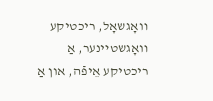װאָגשאָל, ריכטיקע װאָגשטײנער, אַ ריכטיקע אֵיפֿה, און אַ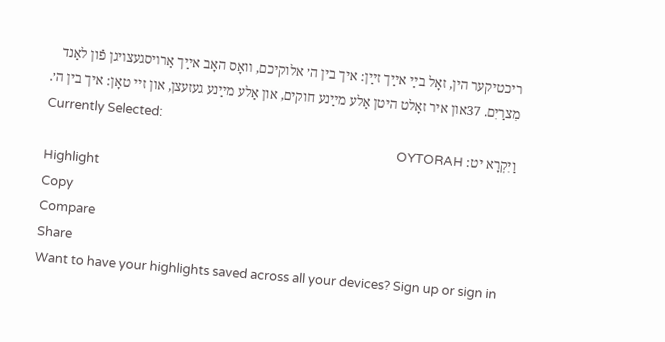ריכטיקער הין, זאָל בײַ אײַך זײַן: איך בין ה׳ אלוקיכם, װאָס האָב אײַך אַרױסגעצױגן פֿון לאַנד מִצרַיִם. 37און איר זאָלט היטן אַלע מײַנע חוקים, און אַלע מײַנע געזעצן, און זײ טאָן: איך בין ה׳.
Currently Selected:
וַיִּקְרָא יט: OYTORAH
Highlight
Copy
Compare
Share
Want to have your highlights saved across all your devices? Sign up or sign in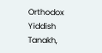Orthodox Yiddish Tanakh,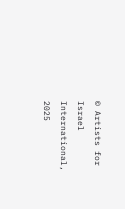© Artists for Israel International, 2025